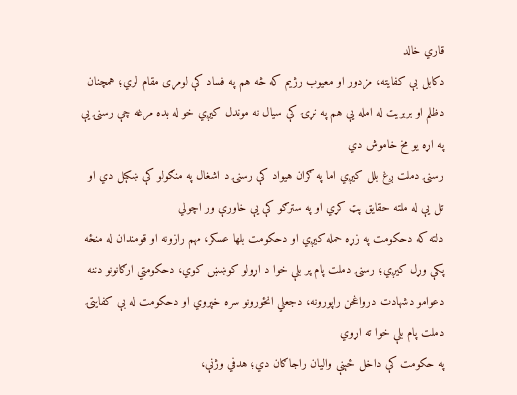قاري خالد
دکابل بې کفایته، مزدور او معیوب رژیم که څه هم په فساد کې لومړی مقام لري؛ همچنان دظلم او بربریت له امله یې هم په نړۍ کې سیال نه موندل کیږي خو له بده مرغه چې رسنۍ یې په اړه یو مخ خاموش دي
رسنۍ دملت ږغ بلل کیږي اما په ګران هیواد کې رسنۍ د اشغال په منګولو کې ښکېل دي او تل یې له ملته حقایق پټ کړي او په سترګو کې یې خاورې ور اچولي
دلته که دحکومت په زړه حمله کیږي او دحکومت بلها عسکر، مهم رازونه او قومندان له منځه پکې وړل کیږي؛ رسنۍ دملت پام پر بلې خوا د اړولو کوښښ کوي، دحکومتي ارګانونو دننه دعوامو دشهادت درواغحن راپورونه، دجعلي انځورونو سره خپروي او دحکومت له بې کفایتۍ دملت پام بلې خوا ته اړوي
په حکومت کې داخل ځېنې والیان راجاګان دي؛ هدفي وژنې،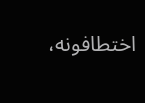اختطافونه،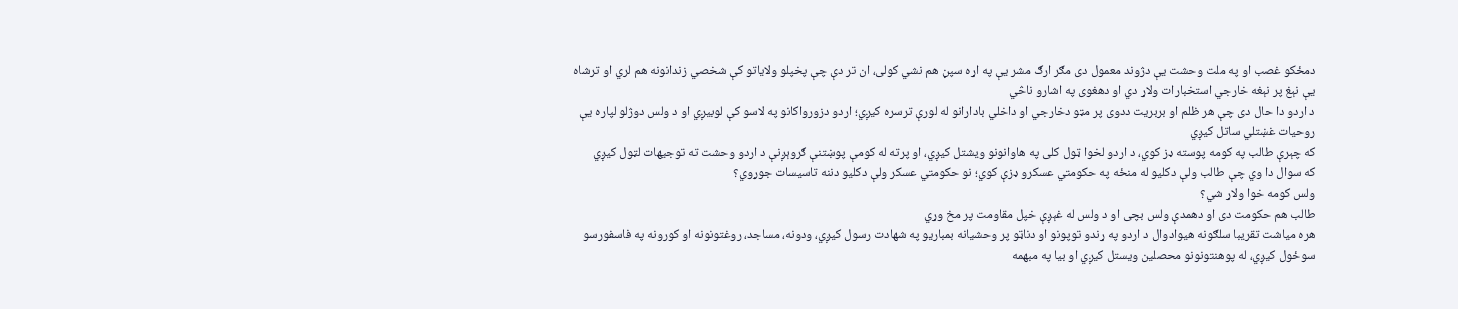دمځکو غصب او په ملت وحشت یې دژوند معمول دی مګر ارګ مشر یې په اړه سپڼ هم نشي کولی، ان تر دې چې پخپلو ولایاتو کې شخصي زندانونه هم لري او ترشاه یې نېغ پر نېغه خارجي استخبارات ولاړ دي او دهغوی په اشارو ناڅي
د اردو دا حال دی چې هر ظلم او بربریت ددوی پر مټو دخارجي او داخلي بادارانو له لورې ترسره کیږي؛ اردو دزورواکانو په لاسو کې لوبیږي او د ولس دوژلو لپاره یې روحیات غښتلي ساتل کیږي
که چېرې طالب په کومه پوسته ډز کوي، د اردو لخوا ټول کلی په هاوانونو ویشتل کیږي، او پرته له کومې پوښتنې ګروېږنې د اردو وحشت ته توجیهات لټول کیږي
که سوال دا وي چې طالب ولې دکلیو له منځه په حکومتي عسکرو ډزې کوي؛ نو حکومتي عسکر ولې دکلیو دننه تاسیسات جوړوي؟
ولس کومه خوا ولاړ شي؟
طالب هم حکومت دی او دهمدې ولس بچی او د ولس له غېږې خپل مقاومت پر مخ وړي
هره میاشت تقریبا سلګونه هیوادوال د اردو په ړندو توپونو او دناټو پر وحشیانه بمباریو په شهادت رسول کیږي، ودونه، مساجد، روغتونونه او کورونه په فاسفورسو سوځول کیږي، له پوهنتونونو محصلین ویستل کیږي او بیا په مبهمه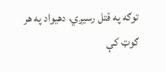توګه په قتل رسیږي، دهیواد په هر ګوټ کې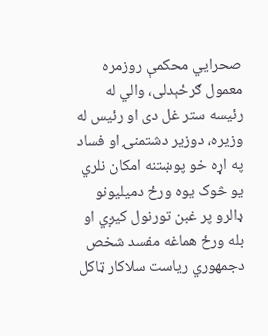صحرایي محکمې روزمره معمول ګرځېدلی، والي له رئیسه ستر غل دی او رئیس له وزیره، دوزیر دشتمنۍ او فساد په اړه خو پوښتنه امکان نلري
یو څوک یوه ورځ دمیلیونو ډالرو پر غبن تورنول کیږي او بله ورځ هماغه مفسد شخص دجمهوري ریاست سلاکار ټاکل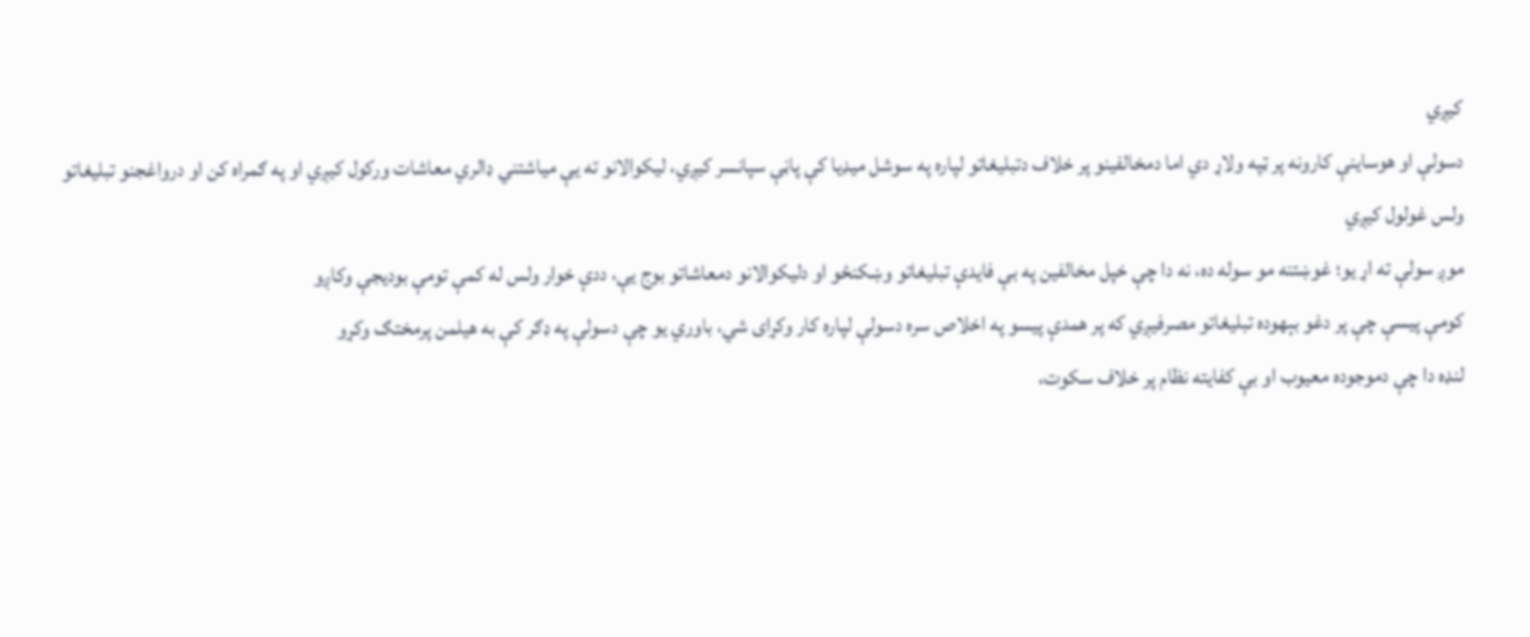کیږي
دسولې او هوساینې کارونه پر ټپه ولاړ دي اما دمخالفینو پر خلاف دتبلیغاتو لپاره په سوشل میډیا کې پاڼې سپانسر کیږي، لیکوالانو ته یې میاشتني ډالري معاشات ورکول کیږي او په ګمراه کن او درواغجنو تبلیغاتو ولس غولول کیږي
موږ سولې ته اړ یو؛ غوښتنه مو سوله ده، نه دا چې خپل مخالفین په بې فایدې تبلیغاتو وښکنځو او دلیکوالانو دمعاشاتو بوج یې، ددې خوار ولس له کمې تومې بودیجې وکاږو
کومې پیسې چې پر دغو بېهوده تبلیغاتو مصرفیږي که پر همدې پیسو په اخلاص سره دسولې لپاره کار وکړای شي، باوري یو چې دسولې په ډګر کې به هیلمن پرمختګ وکړو
لنډه دا چې دموجوده معیوب او بې کفایته نظام پر خلاف سکوت،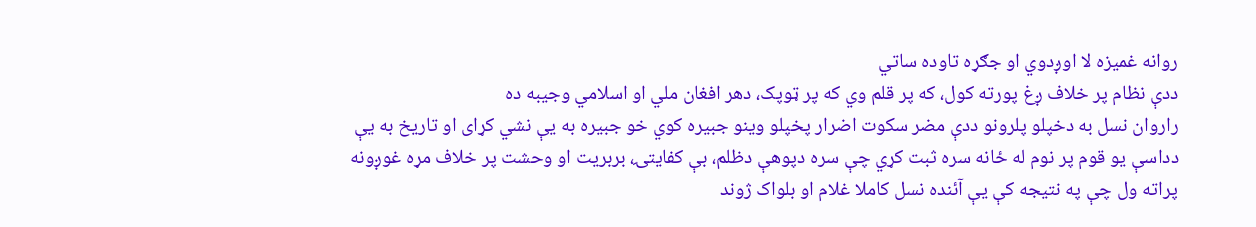روانه غمیزه لا اوږدوي او جګړه تاوده ساتي
ددې نظام پر خلاف ږغ پورته کول، که پر قلم وي که پر ټوپک، دهر افغان ملي او اسلامي وجیبه ده
راروان نسل به دخپلو پلرونو ددې مضر سکوت اضرار پخپلو وینو جبیره کوي خو جبیره به یې نشي کړای او تاریخ به یې دداسې یو قوم پر نوم له ځانه سره ثبت کړي چې سره دپوهې دظلم، بې کفایتۍ، بربریت او وحشت پر خلاف مړه غوږونه پراته ول چې په نتیجه کې یې آئنده نسل کاملا غلام او بلواک ژوند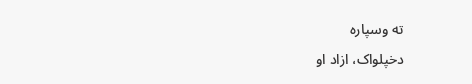ته وسپاره
دخپلواک، ازاد او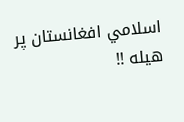اسلامي افغانستان پر هیله !!